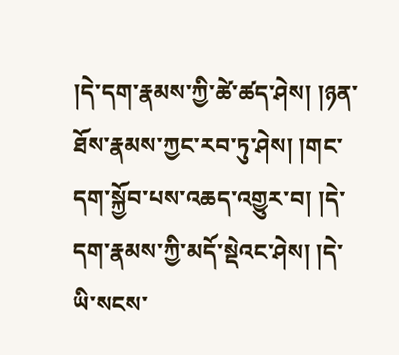།དེ་དག་རྣམས་ཀྱི་ཚེ་ཚད་ཤེས། །ཉན་ཐོས་རྣམས་ཀྱང་རབ་ཏུ་ཤེས། །གང་དག་སྐྱོབ་པས་འཆད་འགྱུར་བ། །དེ་དག་རྣམས་ཀྱི་མདོ་སྡེའང་ཤེས། །དེ་ཡི་སངས་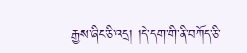རྒྱས་ཞིང་ཅི་འདྲ། །དེ་དག་གི་ནི་བཀོད་ཅི་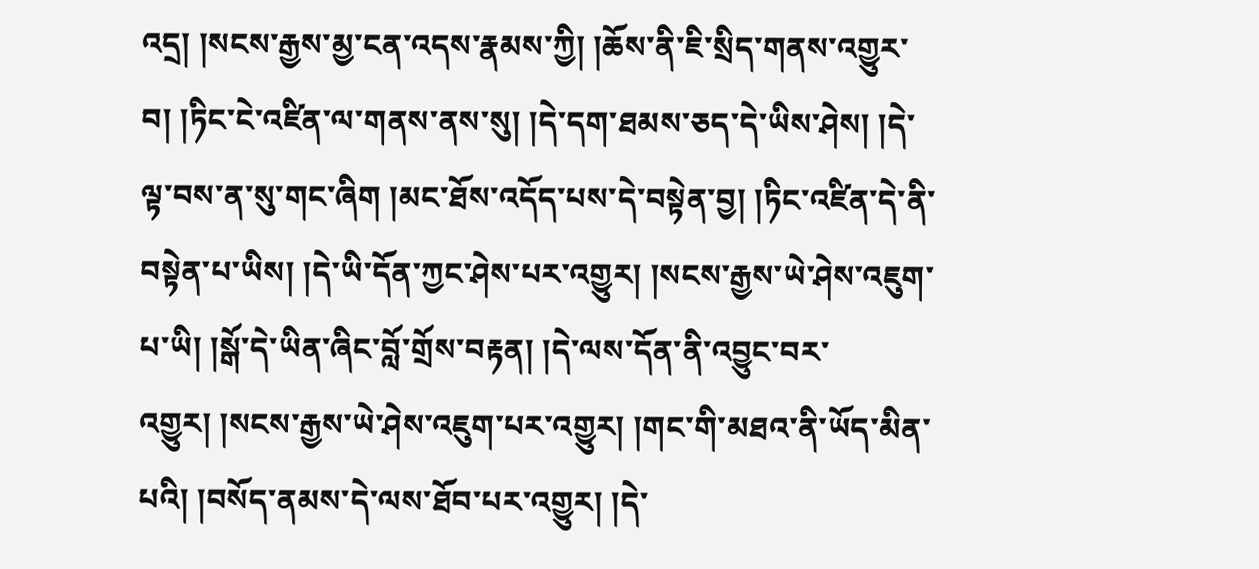འདྲ། །སངས་རྒྱས་མྱ་ངན་འདས་རྣམས་ཀྱི། །ཆོས་ནི་ཇི་སྲིད་གནས་འགྱུར་བ། །ཏིང་ངེ་འཛིན་ལ་གནས་ནས་སུ། །དེ་དག་ཐམས་ཅད་དེ་ཡིས་ཤེས། །དེ་ལྟ་བས་ན་སུ་གང་ཞིག །མང་ཐོས་འདོད་པས་དེ་བསྟེན་བྱ། །ཏིང་འཛིན་དེ་ནི་བསྟེན་པ་ཡིས། །དེ་ཡི་དོན་ཀྱང་ཤེས་པར་འགྱུར། །སངས་རྒྱས་ཡེ་ཤེས་འཇུག་པ་ཡི། །སྒོ་དེ་ཡིན་ཞིང་བློ་གྲོས་བརྟན། །དེ་ལས་དོན་ནི་འབྱུང་བར་འགྱུར། །སངས་རྒྱས་ཡེ་ཤེས་འཇུག་པར་འགྱུར། །གང་གི་མཐའ་ནི་ཡོད་མིན་པའི། །བསོད་ནམས་དེ་ལས་ཐོབ་པར་འགྱུར། །དེ་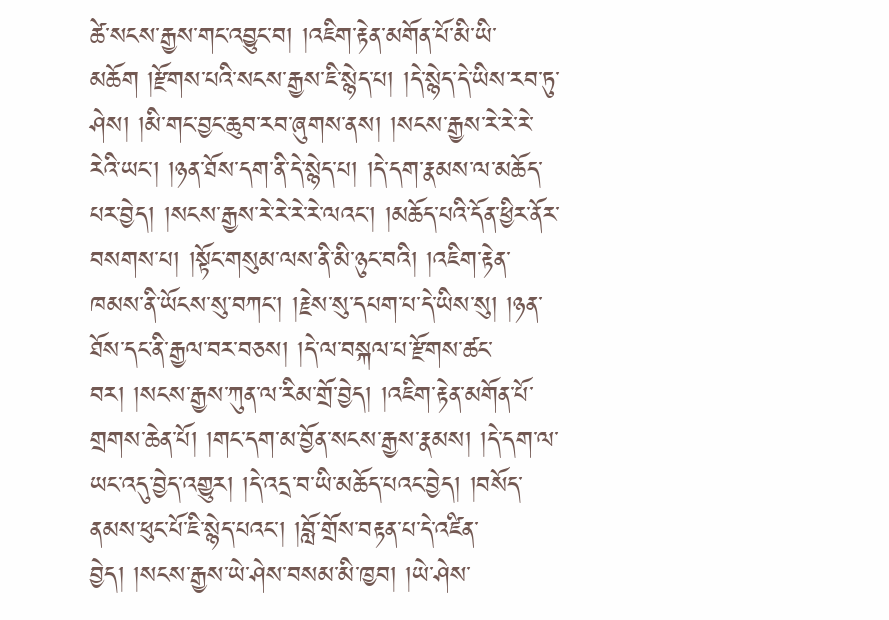ཚེ་སངས་རྒྱས་གང་འབྱུང་བ། །འཇིག་རྟེན་མགོན་པོ་མི་ཡི་མཆོག །རྫོགས་པའི་སངས་རྒྱས་ཇི་སྙེད་པ། །དེ་སྙེད་དེ་ཡིས་རབ་ཏུ་ཤེས། །མི་གང་བྱང་ཆུབ་རབ་ཞུགས་ནས། །སངས་རྒྱས་རེ་རེ་རེ་རེའི་ཡང་། །ཉན་ཐོས་དག་ནི་དེ་སྙེད་པ། །དེ་དག་རྣམས་ལ་མཆོད་པར་བྱེད། །སངས་རྒྱས་རེ་རེ་རེ་རེ་ལའང་། །མཆོད་པའི་དོན་ཕྱིར་ནོར་བསགས་པ། །སྟོང་གསུམ་ལས་ནི་མི་ཉུང་བའི། །འཇིག་རྟེན་ཁམས་ནི་ཡོངས་སུ་བཀང་། །རྗེས་སུ་དཔག་པ་དེ་ཡིས་སུ། །ཉན་ཐོས་དང་ནི་རྒྱལ་བར་བཅས། །དེ་ལ་བསྐལ་པ་རྫོགས་ཚང་བར། །སངས་རྒྱས་ཀུན་ལ་རིམ་གྲོ་བྱེད། །འཇིག་རྟེན་མགོན་པོ་གྲགས་ཆེན་པོ། །གང་དག་མ་བྱོན་སངས་རྒྱས་རྣམས། །དེ་དག་ལ་ཡང་འདུ་བྱེད་འགྱུར། །དེ་འདྲ་བ་ཡི་མཆོད་པའང་བྱེད། །བསོད་ནམས་ཕུང་པོ་ཇི་སྙེད་པའང་། །བློ་གྲོས་བརྟན་པ་དེ་འཛིན་བྱེད། །སངས་རྒྱས་ཡེ་ཤེས་བསམ་མི་ཁྱབ། །ཡེ་ཤེས་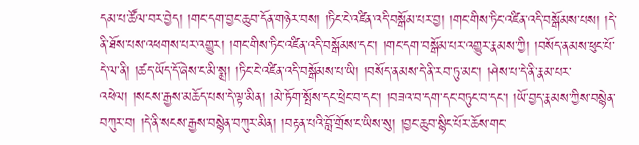དམ་པ་ཚོལ་བར་བྱེད། །གང་དག་བྱང་ཆུབ་དོན་གཉེར་བས། །ཏིང་ངེ་འཛིན་འདི་བསྒོམ་པར་བྱ། །གང་གིས་ཏིང་འཛིན་འདི་བསྒོམས་པས། །དེ་ནི་ཐོས་པས་འཕགས་པར་འགྱུར། །གང་གིས་ཏིང་འཛིན་འདི་བསྒོམས་དང་། །གང་དག་བསྒོམ་པར་འགྱུར་རྣམས་ཀྱི། །བསོད་ནམས་ཕུང་པོ་དེ་ལ་ནི། །ཚད་ཡོད་དོ་ཞེས་ང་མི་སྨྲ། །ཏིང་ངེ་འཛིན་འདི་བསྒོམས་པ་ཡི། །བསོད་ནམས་དེ་ནི་རབ་ཏུ་མང་། །ཤེས་པ་དེ་ནི་རྣམ་པར་འཕེལ། །སངས་རྒྱས་མཆོད་པས་དེ་ལྟ་མིན། །མེ་ཏོག་སྤོས་དང་ཕྲེང་བ་དང་། །བཟའ་བ་དག་དང་བཏུང་བ་དང་། །ཡོ་བྱད་རྣམས་ཀྱིས་བསྙེན་བཀུར་བ། །དེ་ནི་སངས་རྒྱས་བསྙེན་བཀུར་མིན། །བརྟན་པའི་བློ་གྲོས་ང་ཡིས་སུ། །བྱང་ཆུབ་སྙིང་པོར་ཆོས་གང་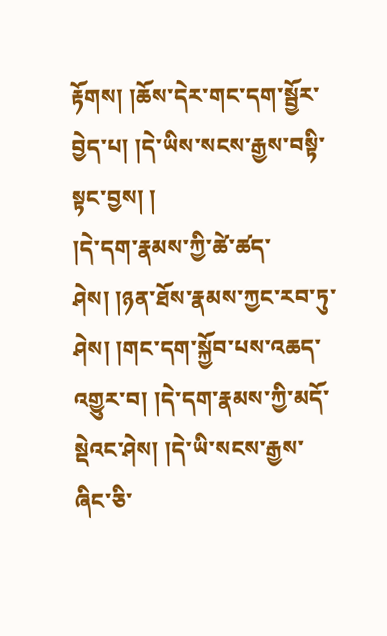རྟོགས། །ཆོས་དེར་གང་དག་སྦྱོར་བྱེད་པ། །དེ་ཡིས་སངས་རྒྱས་བསྟི་སྟང་བྱས། །
།དེ་དག་རྣམས་ཀྱི་ཚེ་ཚད་ཤེས། །ཉན་ཐོས་རྣམས་ཀྱང་རབ་ཏུ་ཤེས། །གང་དག་སྐྱོབ་པས་འཆད་འགྱུར་བ། །དེ་དག་རྣམས་ཀྱི་མདོ་སྡེའང་ཤེས། །དེ་ཡི་སངས་རྒྱས་ཞིང་ཅི་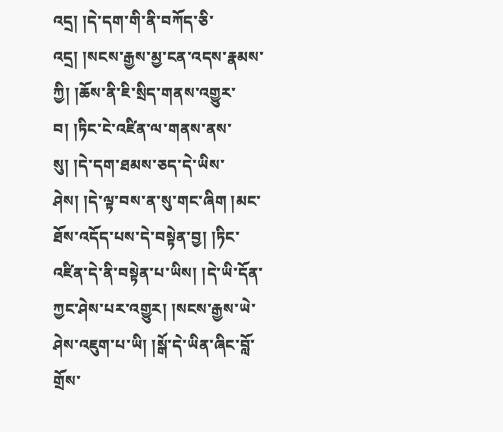འདྲ། །དེ་དག་གི་ནི་བཀོད་ཅི་འདྲ། །སངས་རྒྱས་མྱ་ངན་འདས་རྣམས་ཀྱི། །ཆོས་ནི་ཇི་སྲིད་གནས་འགྱུར་བ། །ཏིང་ངེ་འཛིན་ལ་གནས་ནས་སུ། །དེ་དག་ཐམས་ཅད་དེ་ཡིས་ཤེས། །དེ་ལྟ་བས་ན་སུ་གང་ཞིག །མང་ཐོས་འདོད་པས་དེ་བསྟེན་བྱ། །ཏིང་འཛིན་དེ་ནི་བསྟེན་པ་ཡིས། །དེ་ཡི་དོན་ཀྱང་ཤེས་པར་འགྱུར། །སངས་རྒྱས་ཡེ་ཤེས་འཇུག་པ་ཡི། །སྒོ་དེ་ཡིན་ཞིང་བློ་གྲོས་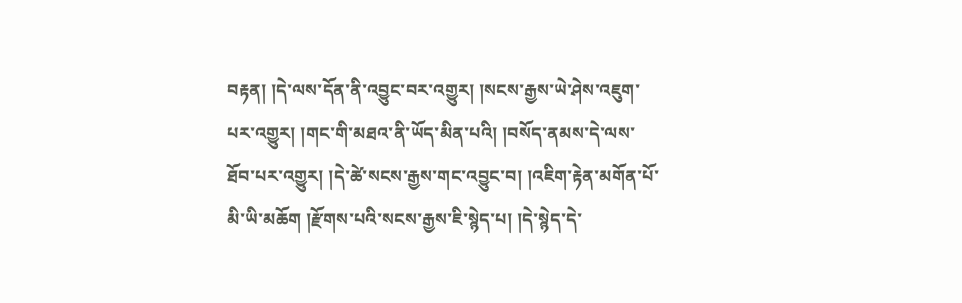བརྟན། །དེ་ལས་དོན་ནི་འབྱུང་བར་འགྱུར། །སངས་རྒྱས་ཡེ་ཤེས་འཇུག་པར་འགྱུར། །གང་གི་མཐའ་ནི་ཡོད་མིན་པའི། །བསོད་ནམས་དེ་ལས་ཐོབ་པར་འགྱུར། །དེ་ཚེ་སངས་རྒྱས་གང་འབྱུང་བ། །འཇིག་རྟེན་མགོན་པོ་མི་ཡི་མཆོག །རྫོགས་པའི་སངས་རྒྱས་ཇི་སྙེད་པ། །དེ་སྙེད་དེ་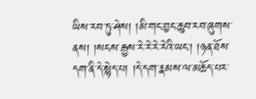ཡིས་རབ་ཏུ་ཤེས། །མི་གང་བྱང་ཆུབ་རབ་ཞུགས་ནས། །སངས་རྒྱས་རེ་རེ་རེ་རེའི་ཡང་། །ཉན་ཐོས་དག་ནི་དེ་སྙེད་པ། །དེ་དག་རྣམས་ལ་མཆོད་པར་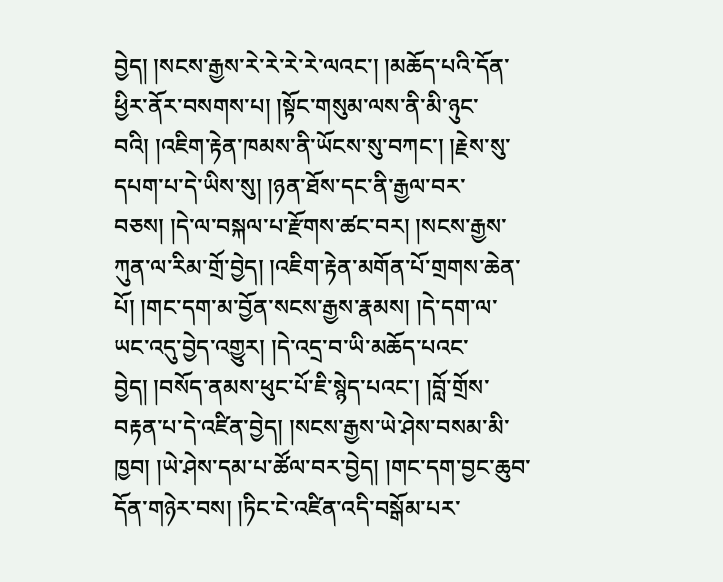བྱེད། །སངས་རྒྱས་རེ་རེ་རེ་རེ་ལའང་། །མཆོད་པའི་དོན་ཕྱིར་ནོར་བསགས་པ། །སྟོང་གསུམ་ལས་ནི་མི་ཉུང་བའི། །འཇིག་རྟེན་ཁམས་ནི་ཡོངས་སུ་བཀང་། །རྗེས་སུ་དཔག་པ་དེ་ཡིས་སུ། །ཉན་ཐོས་དང་ནི་རྒྱལ་བར་བཅས། །དེ་ལ་བསྐལ་པ་རྫོགས་ཚང་བར། །སངས་རྒྱས་ཀུན་ལ་རིམ་གྲོ་བྱེད། །འཇིག་རྟེན་མགོན་པོ་གྲགས་ཆེན་པོ། །གང་དག་མ་བྱོན་སངས་རྒྱས་རྣམས། །དེ་དག་ལ་ཡང་འདུ་བྱེད་འགྱུར། །དེ་འདྲ་བ་ཡི་མཆོད་པའང་བྱེད། །བསོད་ནམས་ཕུང་པོ་ཇི་སྙེད་པའང་། །བློ་གྲོས་བརྟན་པ་དེ་འཛིན་བྱེད། །སངས་རྒྱས་ཡེ་ཤེས་བསམ་མི་ཁྱབ། །ཡེ་ཤེས་དམ་པ་ཚོལ་བར་བྱེད། །གང་དག་བྱང་ཆུབ་དོན་གཉེར་བས། །ཏིང་ངེ་འཛིན་འདི་བསྒོམ་པར་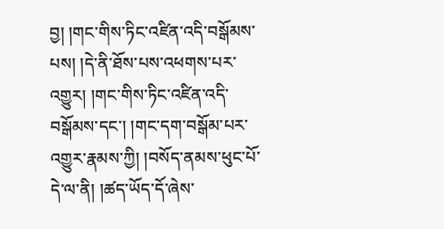བྱ། །གང་གིས་ཏིང་འཛིན་འདི་བསྒོམས་པས། །དེ་ནི་ཐོས་པས་འཕགས་པར་འགྱུར། །གང་གིས་ཏིང་འཛིན་འདི་བསྒོམས་དང་། །གང་དག་བསྒོམ་པར་འགྱུར་རྣམས་ཀྱི། །བསོད་ནམས་ཕུང་པོ་དེ་ལ་ནི། །ཚད་ཡོད་དོ་ཞེས་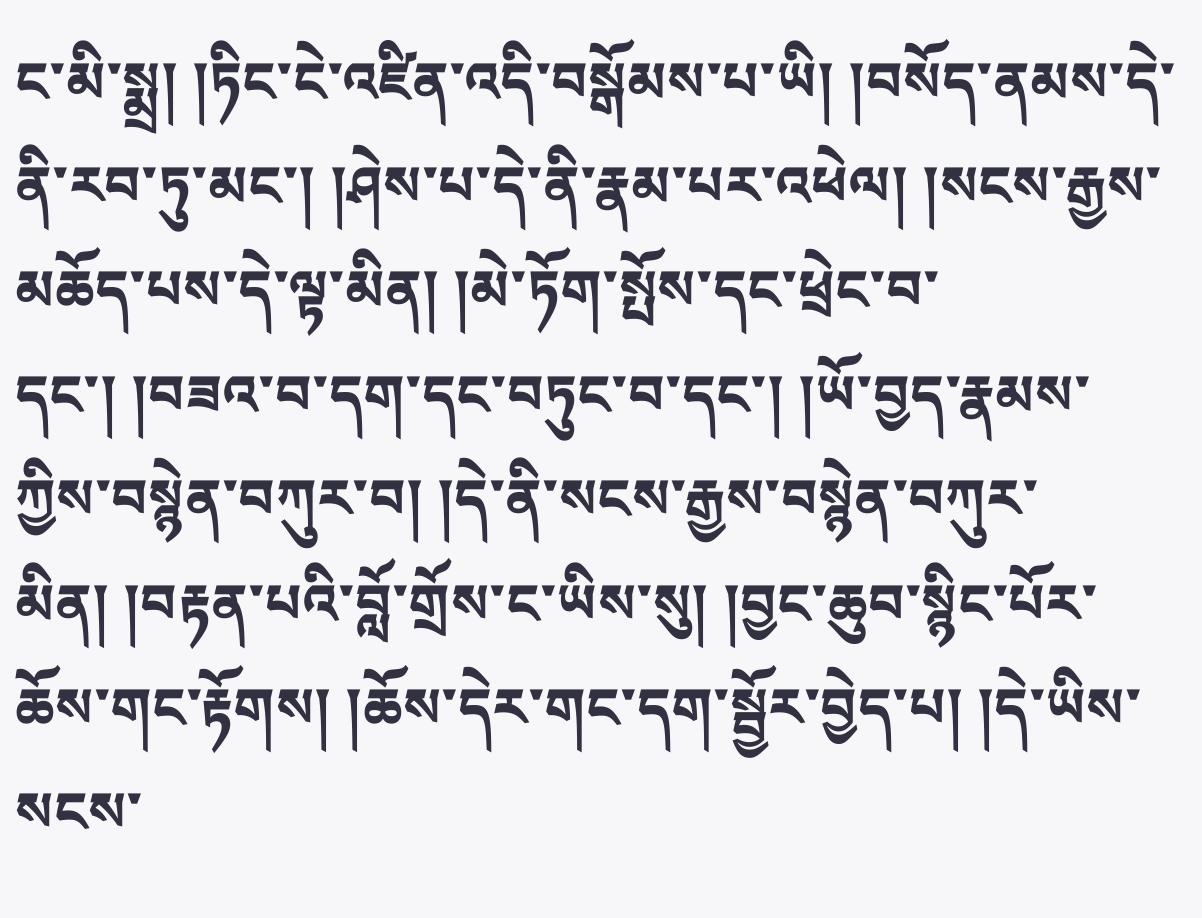ང་མི་སྨྲ། །ཏིང་ངེ་འཛིན་འདི་བསྒོམས་པ་ཡི། །བསོད་ནམས་དེ་ནི་རབ་ཏུ་མང་། །ཤེས་པ་དེ་ནི་རྣམ་པར་འཕེལ། །སངས་རྒྱས་མཆོད་པས་དེ་ལྟ་མིན། །མེ་ཏོག་སྤོས་དང་ཕྲེང་བ་དང་། །བཟའ་བ་དག་དང་བཏུང་བ་དང་། །ཡོ་བྱད་རྣམས་ཀྱིས་བསྙེན་བཀུར་བ། །དེ་ནི་སངས་རྒྱས་བསྙེན་བཀུར་མིན། །བརྟན་པའི་བློ་གྲོས་ང་ཡིས་སུ། །བྱང་ཆུབ་སྙིང་པོར་ཆོས་གང་རྟོགས། །ཆོས་དེར་གང་དག་སྦྱོར་བྱེད་པ། །དེ་ཡིས་སངས་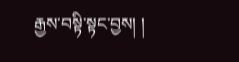རྒྱས་བསྟི་སྟང་བྱས། །